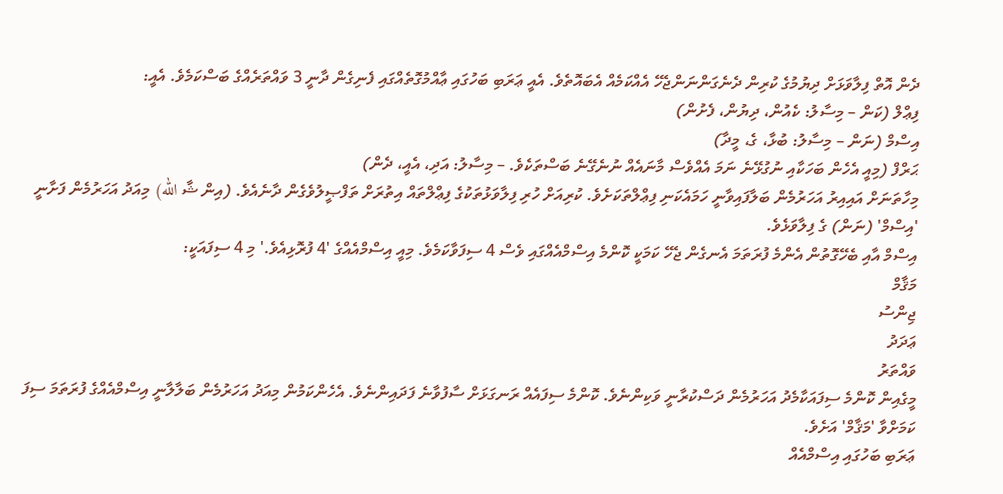ދެން އޮތް ފިލާވަޅަށް ދިޔުމުގެ ކުރިން ދެނެގަންނަންޖެހޭ އެއްކަމެއް އެބައޮތެވެ. އެއީ ޢަރަބި ބަހުގައި ޢާއްމުގޮތެއްގައި ފެނިގެން ދާނީ 3 ވައްތަރެއްގެ ބަސްކަމެވެ. އެއީ:
ފިޢްލް (ކަން – މިސާލު: ކެއުން، ދިޔުން، ފެށުން)
އިސްމް (ނަން – މިސާލު: ބުޅާ، ގެ، މީދާ)
ޙަރްފް (މިއީ އެހެން ބަހަކާއި ނުގުޅޭނެ ނަމަ އެއްވެސް މާނައެއް ނުނެގޭނެ ބަސްތަކެވެ. – މިސާލު: އަދި، އެއީ، ދެން)
މިހާތަނަށް އައިއިރު އަހަރުމެން ބަލާފައިވާނީ ހަމައެކަނި ފިޢްލްތަކަށެވެ. ކުރިއަށް ހުރި ފިލާވަޅުތަކުގެ ފިޢްލްތައް އިތުރަށް ތަފްޞީލުވެގެން ދާނެއެވެ. (އިން ޝާ الله) މިއަދު އަހަރުމެން ފަށާނީ 'އިސްމް' (ނަން) ގެ ފިލާވަޅެވެ.
އިސްމް އާއި ބެހޭގޮތުން އެންމެ ފުރަތަމަ އެނގެން ޖެހޭ ކަމަކީ ކޮންމެ އިސްމްއެއްގައި ވެސް 4 ސިފަވާކަމެވެ. މިއީ އިސްމްއެއްގެ '4 ފުރޮޅިއެވެ.' މި 4 ސިފައަކީ:
މަޤާމް
ޖިންސު
ޢަދަދު
ވައްތަރު
މީގެއިން ކޮންމެ ސިފައަކާމެދު އަހަރުމެން ދަސްކުރާނީ ވަކިންނެވެ. ކޮންމެ ސިފައެއް ރަނގަޅަށް ސާފުވާނެ ފަދައިންނެވެ. އެހެންކަމުން މިއަދު އަހަރުމެން ބަލާލާނީ އިސްމްއެއްގެ ފުރަތަމަ ސިފަ ކަމަށްވާ 'މަޤާމް' އަށެވެ.
ޢަރަބި ބަހުގައި އިސްމްއެއް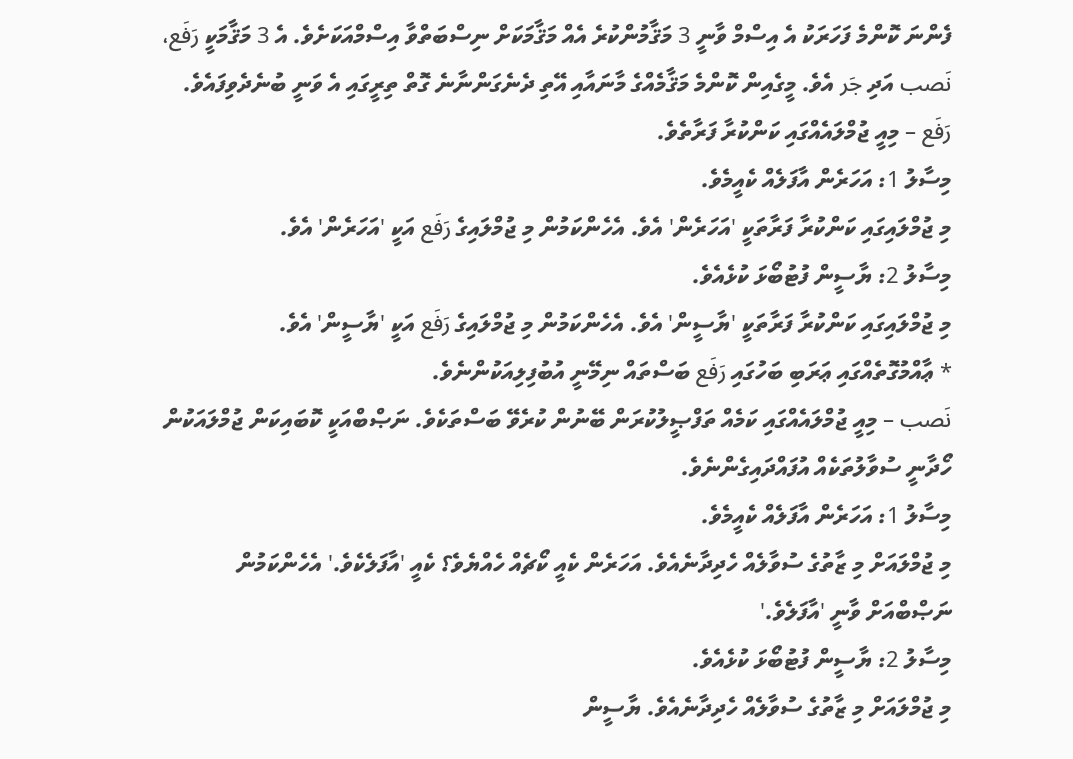ފެންނަ ކޮންމެ ފަހަރަކު އެ އިސްމް ވާނީ 3 މަޤާމުންކުރެ އެއް މަޤާމަކަށް ނިސްބަތްވާ އިސްމްއަކަށެވެ. އެ 3 މަޤާމަކީ رَفَع، نَصب އަދި جَر އެވެ. މީގެއިން ކޮންމެ މަޤާމެއްގެ މާނައާއި އޭތި ދެނެގަންނާނެ ގޮތް ތިރީގައި އެ ވަނީ ބުނެދެވިފައެވެ.
رَفَع – މިއީ ޖުމްލައެއްގައި ކަންކުރާ ފަރާތެވެ.
މިސާލު 1: އަހަރެން އާފަލެއް ކެއީމެވެ.
މި ޖުމްލައިގައި ކަންކުރާ ފަރާތަކީ 'އަހަރެން' އެވެ. އެހެންކަމުން މި ޖުމްލައިގެ رَفَع އަކީ 'އަހަރެން' އެވެ.
މިސާލު 2: ޔާސީން ފުޓުބޯޅަ ކުޅެއެވެ.
މި ޖުމްލައިގައި ކަންކުރާ ފަރާތަކީ 'ޔާސީން' އެވެ. އެހެންކަމުން މި ޖުމްލައިގެ رَفَع އަކީ 'ޔާސީން' އެވެ.
* ޢާއްމުގޮތެއްގައި ޢަރަބި ބަހުގައި رَفَع ބަސްތައް ނިމޭނީ އުބުފިލިއަކުންނެވެ.
نَصب – މިއީ ޖުމްލައެއްގައި ކަމެއް ތަފްޞީލުކުރަން ބޭނުން ކުރެވޭ ބަސްތަކެވެ. ނަޞްބްއަކީ ކޮބައިކަން ޖުމްލައަކުން ހޯދާނީ ސުވާލުތަކެއް އުފައްދައިގެންނެވެ.
މިސާލު 1: އަހަރެން އާފަލެއް ކެއީމެވެ.
މި ޖުމްލައަށް މި ޒާތުގެ ސުވާލެއް ހެދިދާނެއެވެ. އަހަރެން ކެއީ ކޯޗެއް ހެއްޔެވެ؟ ކެއީ 'އާފަލެކެވެ.' އެހެންކަމުން ނަޞްބްއަށް ވާނީ 'އާފަލެވެ.'
މިސާލު 2: ޔާސީން ފުޓުބޯޅަ ކުޅެއެވެ.
މި ޖުމްލައަށް މި ޒާތުގެ ސުވާލެއް ހެދިދާނެއެވެ. ޔާސީން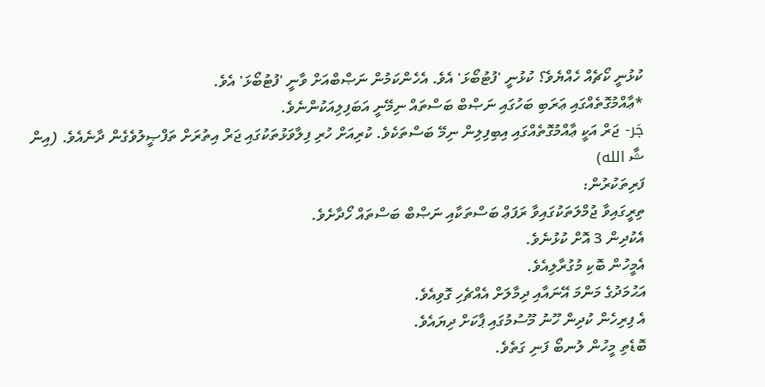ކުޅުނީ ކޯޗެއް ހެއްޔެވެ؟ ކުޅުނީ 'ފުޓުބޯޅަ' އެވެ. އެހެންކަމުން ނަޞްބްއަށް ވާނީ 'ފުޓުބޯޅަ' އެވެ.
*ޢާއްމުގޮތެއްގައި ޢަރަބި ބަހުގައި ނަޞްބް ބަސްތައް ނިމޭނީ އަބަފިލިއަކުންނެވެ.
جَر- ޖަރް އަކީ ޢާއްމުގޮތެއްގައި އިބިފިލިން ނިމޭ ބަސްތަކެވެ. ކުރިއަށް ހުރި ފިލާވަޅުތަކުގައި ޖަރް އިތުރަށް ތަފްޞީލުވެގެން ދާނެއެވެ. (އިން ޝާ الله)
ފަރިތަކުރުން:
ތިރީގައިވާ ޖުމްލަތަކުގައިވާ ރަފަޢް ބަސްތަކާއި ނަޞްބް ބަސްތައް ހޯދާށެވެ.
އެކުދިން 3 އޮށް ކުޅުނެވެ.
އެމީހުން ބޮކި މުގުރާލިއެވެ.
އަޙުމަދުގެ މަންމަ އޭނައާއި ދިމާލަށް އެއްޗެހި ގޮވިއެވެ.
އެ ފިރިހެން ކުދިން ހޫނު މޫސުމުގައި ޕާކަށް ދިޔައެވެ.
ބޮޑެތި މީހުން ލުނބޯ ފަނި ގަތެވެ.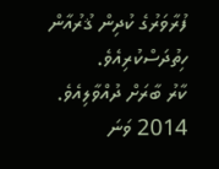ފުރާވަރުގެ ކުދިން ޤުރުއާން ހިތުދަސްކުރިއެވެ.
ކާރު ބާރަށް ދުއްވާލިއެވެ.
2014 ވަނަ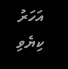އަހަރު ކިޔެވި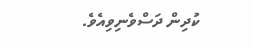ކުދިން ދަސްވެނިވިއެވެ.